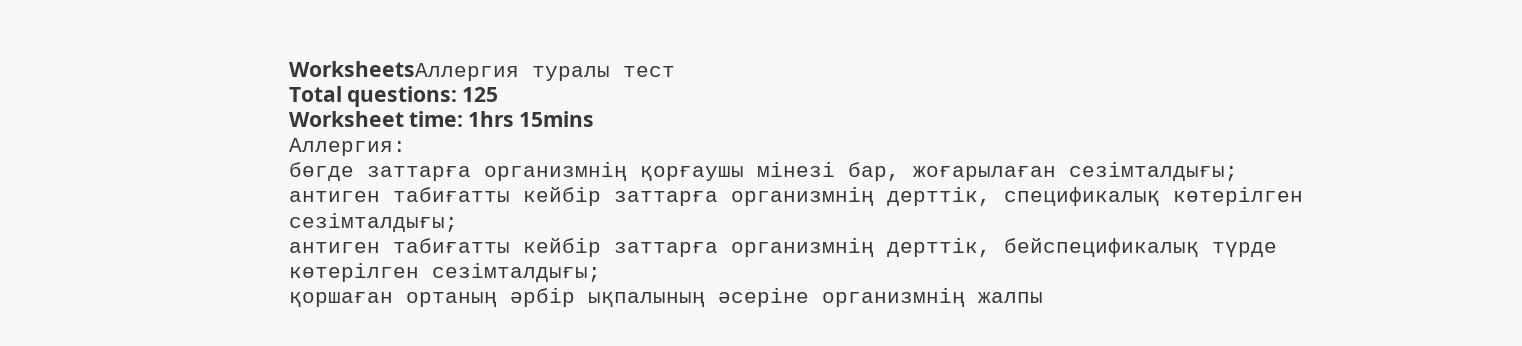WorksheetsАллергия туралы тест
Total questions: 125
Worksheet time: 1hrs 15mins
Аллергия:
бөгде заттарға организмнің қорғаушы мінезі бар, жоғарылаған сезімталдығы;
антиген табиғатты кейбір заттарға организмнің дерттік, спецификалық көтерілген сезімталдығы;
антиген табиғатты кейбір заттарға организмнің дерттік, бейспецификалық түрде көтерілген сезімталдығы;
қоршаған ортаның әрбір ықпалының әсеріне организмнің жалпы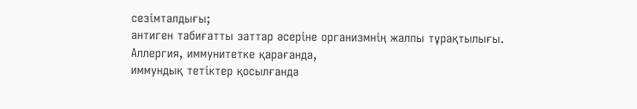сезімталдығы;
антиген табиғатты заттар әсеріне организмнің жалпы тұрақтылығы.
Аллергия, иммунитетке қарағанда,
иммундық тетіктер қосылғанда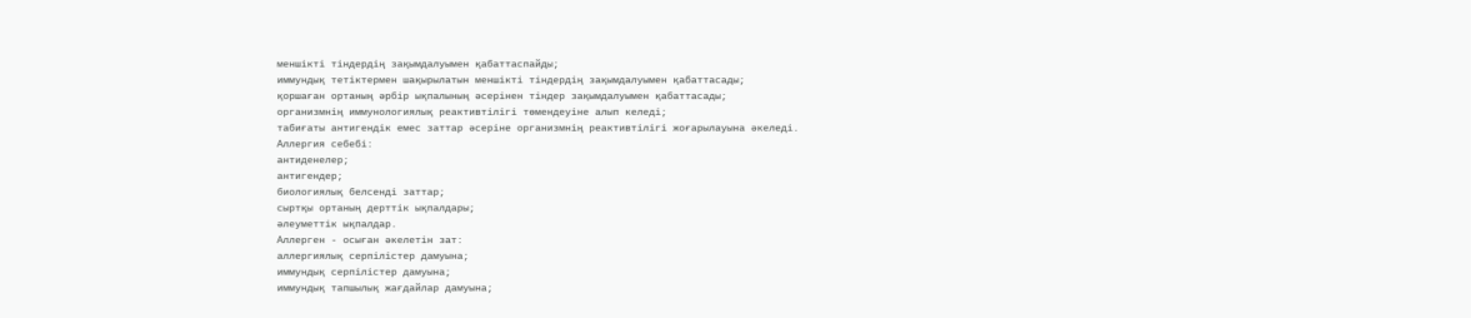меншікті тіндердің зақымдалуымен қабаттаспайды;
иммундық тетіктермен шақырылатын меншікті тіндердің зақымдалуымен қабаттасады;
қоршаған ортаның әрбір ықпалының әсерінен тіндер зақымдалуымен қабаттасады;
организмнің иммунологиялық реактивтілігі төмендеуіне алып келеді;
табиғаты антигендік емес заттар әсеріне организмнің реактивтілігі жоғарылауына әкеледі.
Аллергия себебі:
антиденелер;
антигендер;
биологиялық белсенді заттар;
сыртқы ортаның дерттік ықпалдары;
әлеуметтік ықпалдар.
Аллерген - осыған әкелетін зат:
аллергиялық серпілістер дамуына;
иммундық серпілістер дамуына;
иммундық тапшылық жағдайлар дамуына;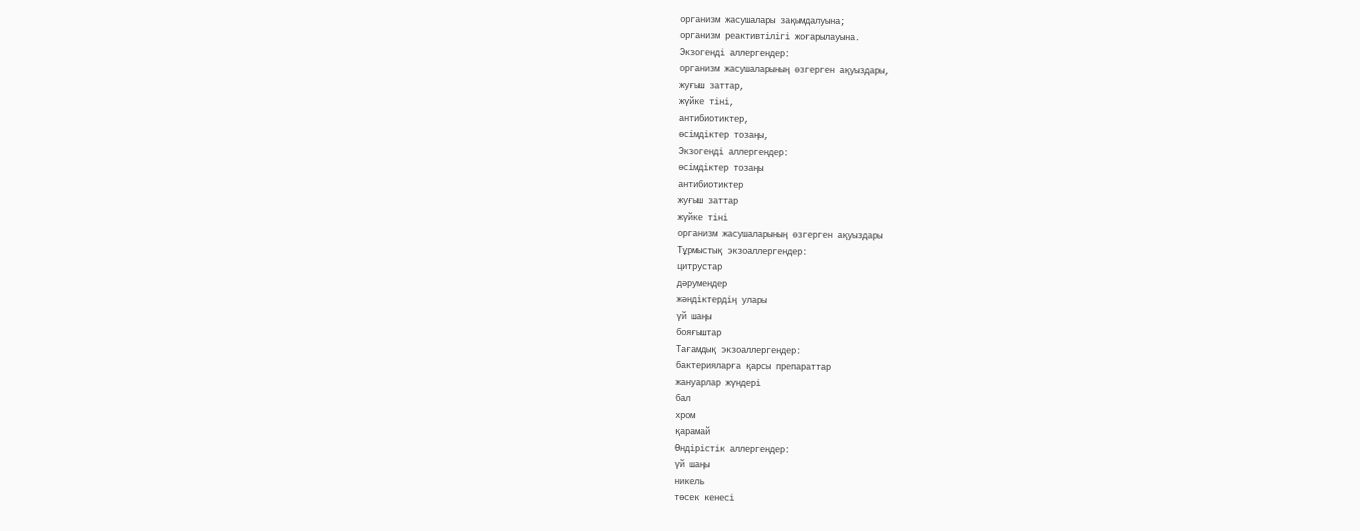организм жасушалары зақымдалуына;
организм реактивтілігі жоғарылауына.
Экзогенді аллергендер:
организм жасушаларының өзгерген ақуыздары,
жуғыш заттар,
жүйке тіні,
антибиотиктер,
өсімдіктер тозаңы,
Экзогенді аллергендер:
өсімдіктер тозаңы
антибиотиктер
жуғыш заттар
жүйке тіні
организм жасушаларының өзгерген ақуыздары
Тұрмыстық экзоаллергендер:
цитрустар
дәрумендер
жәндіктердің улары
үй шаңы
бояғыштар
Тағамдық экзоаллергендер:
бактерияларға қарсы препараттар
жануарлар жүндері
бал
хром
қарамай
Өндірістік аллергендер:
үй шаңы
никель
төсек кенесі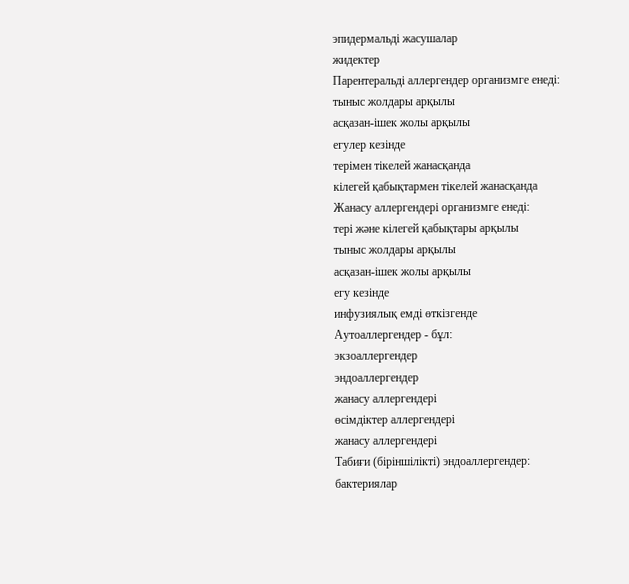эпидермальді жасушалар
жидектер
Парентеральді аллергендер организмге енеді:
тыныс жолдары арқылы
асқазан-ішек жолы арқылы
егулер кезінде
терімен тікелей жанасқанда
кілегей қабықтармен тікелей жанасқанда
Жанасу аллергендері организмге енеді:
тері және кілегей қабықтары арқылы
тыныс жолдары арқылы
асқазан-ішек жолы арқылы
егу кезінде
инфузиялық емді өткізгенде
Аутоаллергендер - бұл:
экзоаллергендер
эндоаллергендер
жанасу аллергендері
өсімдіктер аллергендері
жанасу аллергендері
Табиғи (біріншілікті) эндоаллергендер:
бактериялар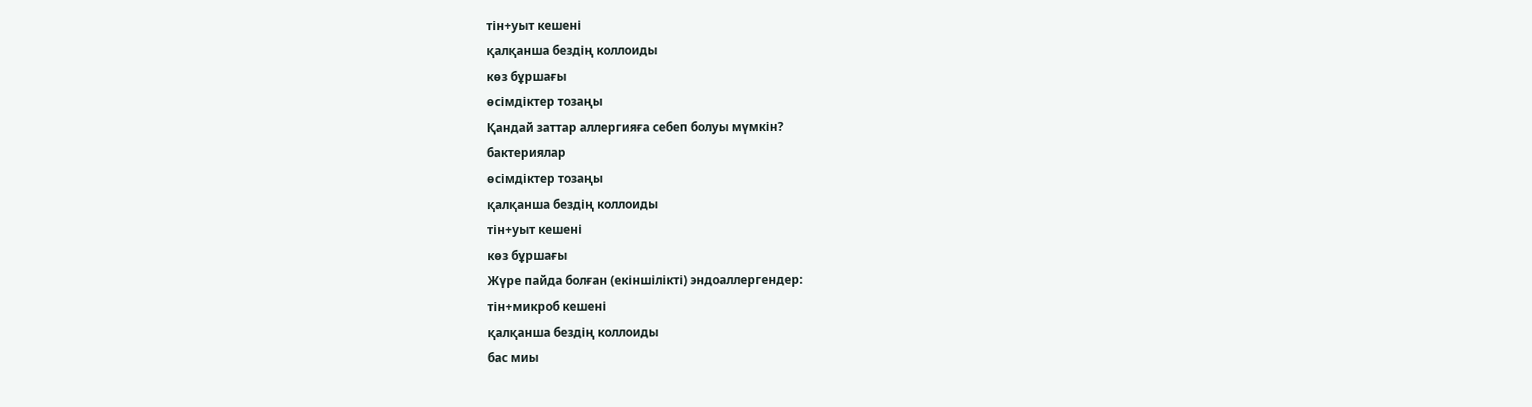тін+уыт кешені
қалқанша бездің коллоиды
көз бұршағы
өсімдіктер тозаңы
Қандай заттар аллергияға себеп болуы мүмкін?
бактериялар
өсімдіктер тозаңы
қалқанша бездің коллоиды
тін+уыт кешені
көз бұршағы
Жүре пайда болған (екіншілікті) эндоаллергендер:
тін+микроб кешені
қалқанша бездің коллоиды
бас миы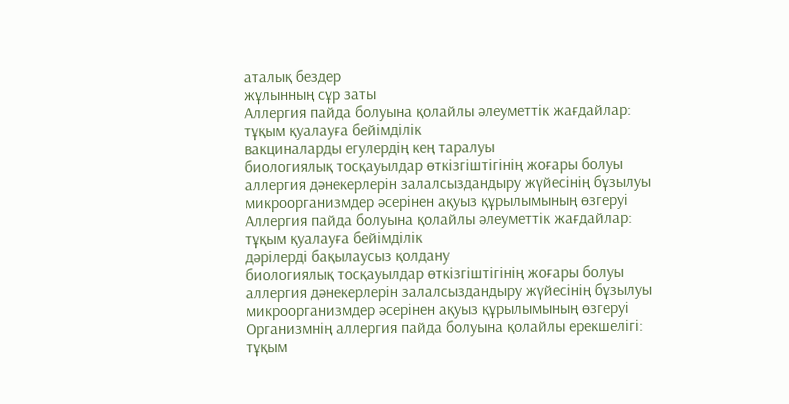аталық бездер
жұлынның сұр заты
Аллергия пайда болуына қолайлы әлеуметтік жағдайлар:
тұқым қуалауға бейімділік
вакциналарды егулердің кең таралуы
биологиялық тосқауылдар өткізгіштігінің жоғары болуы
аллергия дәнекерлерін залалсыздандыру жүйесінің бұзылуы
микроорганизмдер әсерінен ақуыз құрылымының өзгеруі
Аллергия пайда болуына қолайлы әлеуметтік жағдайлар:
тұқым қуалауға бейімділік
дәрілерді бақылаусыз қолдану
биологиялық тосқауылдар өткізгіштігінің жоғары болуы
аллергия дәнекерлерін залалсыздандыру жүйесінің бұзылуы
микроорганизмдер әсерінен ақуыз құрылымының өзгеруі
Организмнің аллергия пайда болуына қолайлы ерекшелігі:
тұқым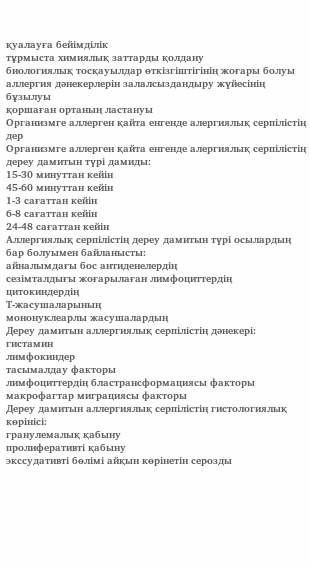қуалауға бейімділік
тұрмыста химиялық заттарды қолдану
биологиялық тосқауылдар өткізгіштігінің жоғары болуы
аллергия дәнекерлерін залалсыздандыру жүйесінің бұзылуы
қоршаған ортаның ластануы
Организмге аллерген қайта енгенде алергиялық серпілістің дер
Организмге аллерген қайта енгенде алергиялық серпілістің дереу дамитын түрі дамиды:
15-30 минуттан кейін
45-60 минуттан кейін
1-3 сағаттан кейін
6-8 сағаттан кейін
24-48 сағаттан кейін
Аллергиялық серпілістің дереу дамитын түрі осылардың бар болуымен байланысты:
айналымдағы бос антиденелердің
сезімталдығы жоғарылаған лимфоциттердің
цитокиндердің
Т-жасушаларының
мононуклеарлы жасушалардың
Дереу дамитын аллергиялық серпілістің дәнекері:
гистамин
лимфокиндер
тасымалдау факторы
лимфоциттердің бластрансформациясы факторы
макрофагтар миграциясы факторы
Дереу дамитын аллергиялық серпілістің гистологиялық көрінісі:
гранулемалық қабыну
пролиферативті қабыну
экссудативті бөлімі айқын көрінетін серозды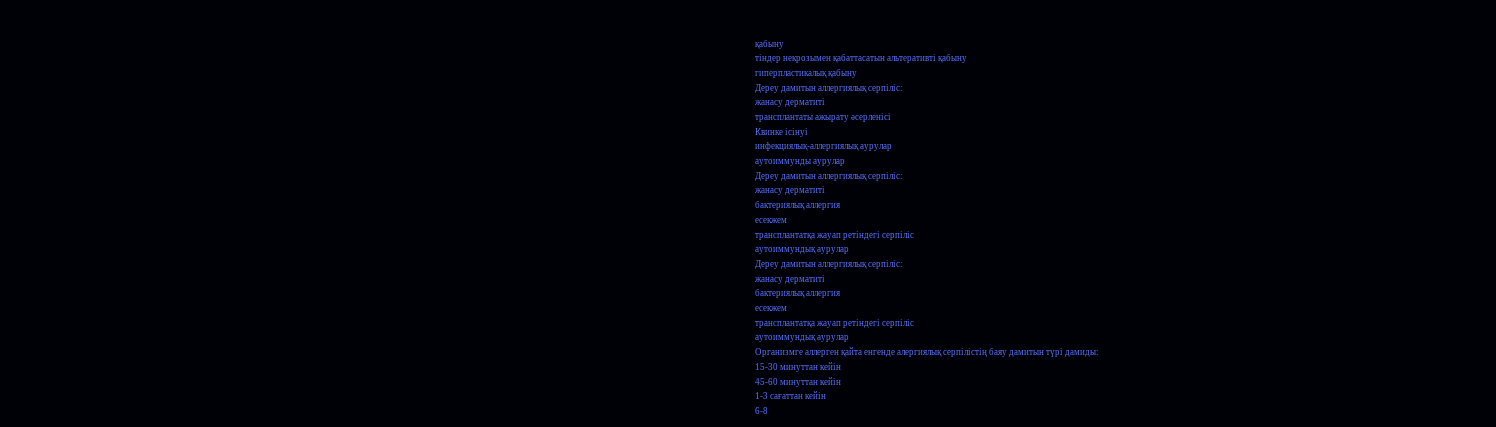қабыну
тіндер некрозымен қабаттасатын альтеративті қабыну
гиперпластикалық қабыну
Дереу дамитын аллергиялық серпіліс:
жанасу дерматиті
трансплантаты ажырату әсерленісі
Квинке ісінуі
инфекциялық-аллергиялық аурулар
аутоиммунды аурулар
Дереу дамитын аллергиялық серпіліс:
жанасу дерматиті
бактериялық аллергия
есекжем
трансплантатқа жауап ретіндегі серпіліс
аутоиммундық аурулар
Дереу дамитын аллергиялық серпіліс:
жанасу дерматиті
бактериялық аллергия
есекжем
трансплантатқа жауап ретіндегі серпіліс
аутоиммундық аурулар
Организмге аллерген қайта енгенде алергиялық серпілістің баяу дамитын түрі дамиды:
15-30 минуттан кейін
45-60 минуттан кейін
1-3 сағаттан кейін
6-8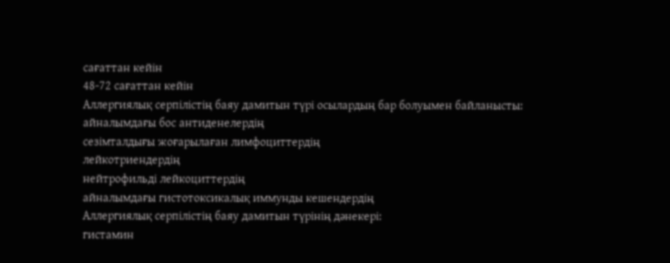сағаттан кейін
48-72 сағаттан кейін
Аллергиялық серпілістің баяу дамитын түрі осылардың бар болуымен байланысты:
айналымдағы бос антиденелердің
сезімталдығы жоғарылаған лимфоциттердің
лейкотриендердің
нейтрофильді лейкоциттердің
айналымдағы гистотоксикалық иммунды кешендердің
Аллергиялық серпілістің баяу дамитын түрінің дәнекері:
гистамин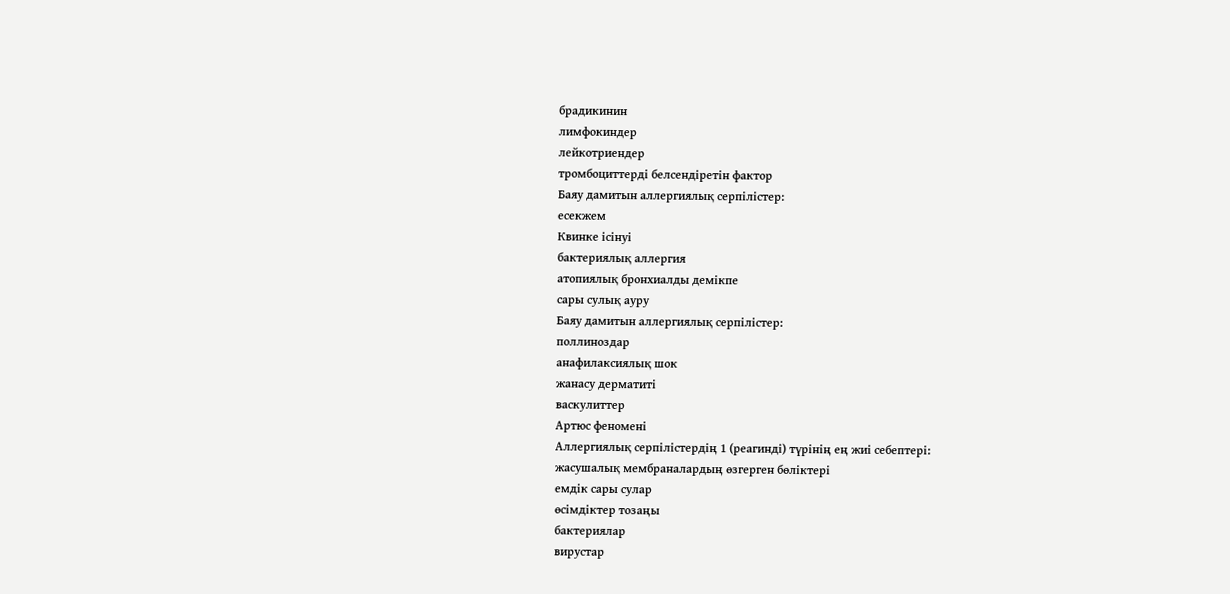брадикинин
лимфокиндер
лейкотриендер
тромбоциттерді белсендіретін фактор
Баяу дамитын аллергиялық серпілістер:
есекжем
Квинке ісінуі
бактериялық аллергия
атопиялық бронхиалды демікпе
сары сулық ауру
Баяу дамитын аллергиялық серпілістер:
поллиноздар
анафилаксиялық шок
жанасу дерматиті
васкулиттер
Артюс феномені
Аллергиялық серпілістердің 1 (реагинді) түрінің ең жиі себептері:
жасушалық мембраналардың өзгерген бөліктері
емдік сары сулар
өсімдіктер тозаңы
бактериялар
вирустар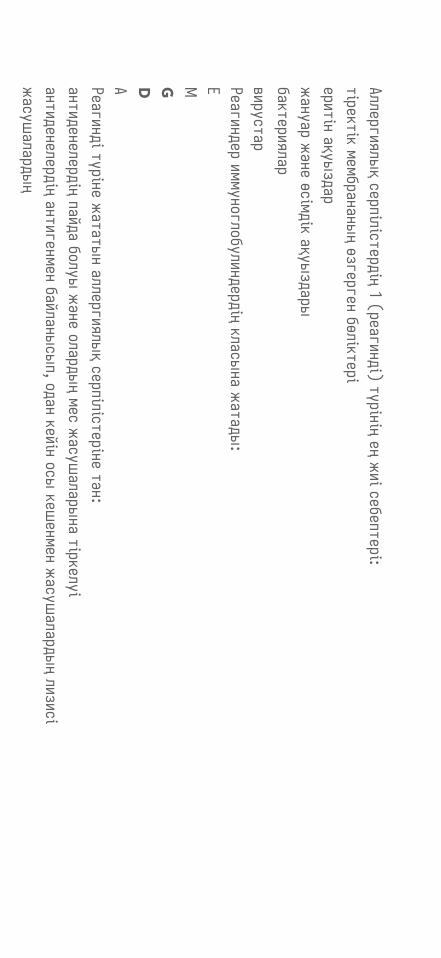Аллергиялық серпілістердің 1 (реагинді) түрінің ең жиі себептері:
тіректік мембрананың өзгерген бөліктері
еритін ақуыздар
жануар және өсімдік ақуыздары
бактериялар
вирустар
Реагиндер иммуноглобулиндердің класына жатады:
Е
М
G
D
А
Реагинді түріне жататын аллергиялық серпілістеріне тән:
антиденелердің пайда болуы және олардың мес жасушаларына тіркелуі
антиденелердің антигенмен байланысып, одан кейін осы кешенмен жасушалардың лизисі
жасушалардың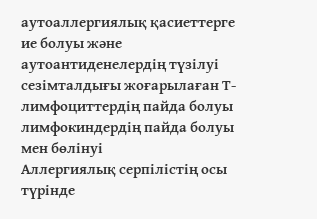аутоаллергиялық қасиеттерге ие болуы және аутоантиденелердің түзілуі
сезімталдығы жоғарылаған Т-лимфоциттердің пайда болуы
лимфокиндердің пайда болуы мен бөлінуі
Аллергиялық серпілістің осы түрінде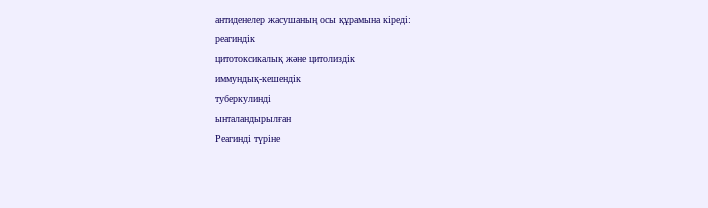антиденелер жасушаның осы құрамына кіреді:
реагиндік
цитотоксикалық және цитолиздік
иммундық-кешендік
туберкулинді
ынталандырылған
Реагинді түріне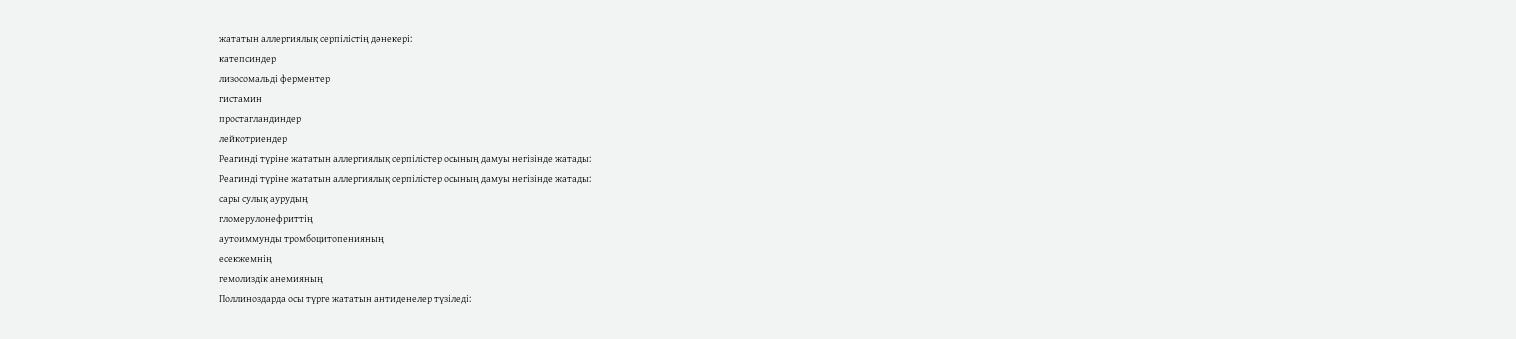жататын аллергиялық серпілістің дәнекері:
катепсиндер
лизосомальді ферментер
гистамин
простагландиндер
лейкотриендер
Реагинді түріне жататын аллергиялық серпілістер осының дамуы негізінде жатады:
Реагинді түріне жататын аллергиялық серпілістер осының дамуы негізінде жатады:
сары сулық аурудың
гломерулонефриттің
аутоиммунды тромбоцитопенияның
есекжемнің
гемолиздік анемияның
Поллиноздарда осы түрге жататын антиденелер түзіледі: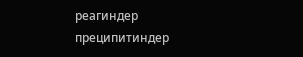реагиндер
преципитиндер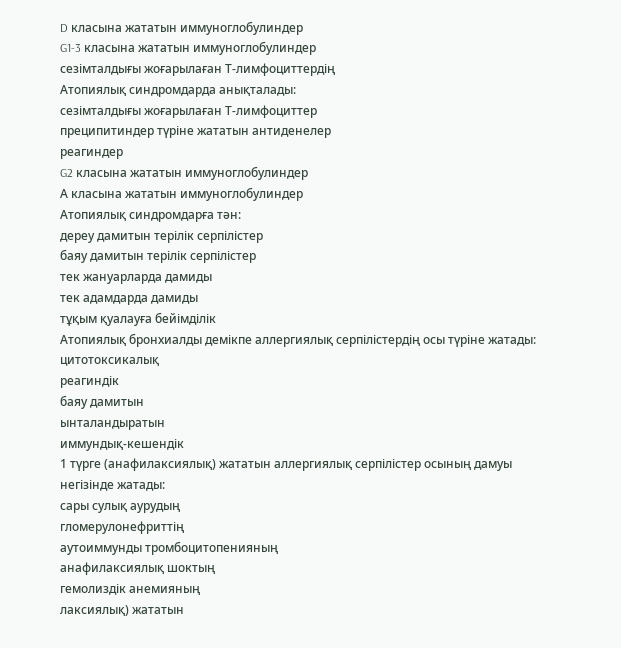D класына жататын иммуноглобулиндер
G1-3 класына жататын иммуноглобулиндер
сезімталдығы жоғарылаған Т-лимфоциттердің
Атопиялық синдромдарда анықталады:
сезімталдығы жоғарылаған Т-лимфоциттер
преципитиндер түріне жататын антиденелер
реагиндер
G2 класына жататын иммуноглобулиндер
А класына жататын иммуноглобулиндер
Атопиялық синдромдарға тән:
дереу дамитын терілік серпілістер
баяу дамитын терілік серпілістер
тек жануарларда дамиды
тек адамдарда дамиды
тұқым қуалауға бейімділік
Атопиялық бронхиалды демікпе аллергиялық серпілістердің осы түріне жатады:
цитотоксикалық
реагиндік
баяу дамитын
ынталандыратын
иммундық-кешендік
1 түрге (анафилаксиялық) жататын аллергиялық серпілістер осының дамуы негізінде жатады:
сары сулық аурудың
гломерулонефриттің
аутоиммунды тромбоцитопенияның
анафилаксиялық шоктың
гемолиздік анемияның
лаксиялық) жататын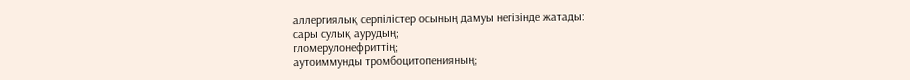аллергиялық серпілістер осының дамуы негізінде жатады:
сары сулық аурудың;
гломерулонефриттің;
аутоиммунды тромбоцитопенияның;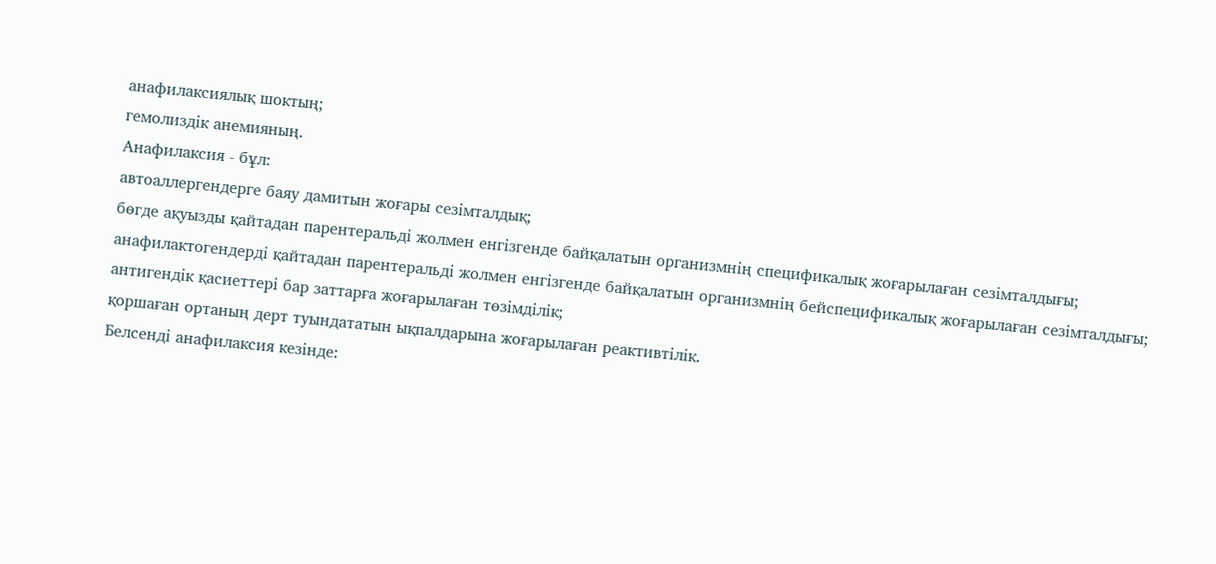анафилаксиялық шоктың;
гемолиздік анемияның.
Анафилаксия - бұл:
автоаллергендерге баяу дамитын жоғары сезімталдық;
бөгде ақуызды қайтадан парентеральді жолмен енгізгенде байқалатын организмнің спецификалық жоғарылаған сезімталдығы;
анафилактогендерді қайтадан парентеральді жолмен енгізгенде байқалатын организмнің бейспецификалық жоғарылаған сезімталдығы;
антигендік қасиеттері бар заттарға жоғарылаған төзімділік;
қоршаған ортаның дерт туындататын ықпалдарына жоғарылаған реактивтілік.
Белсенді анафилаксия кезінде: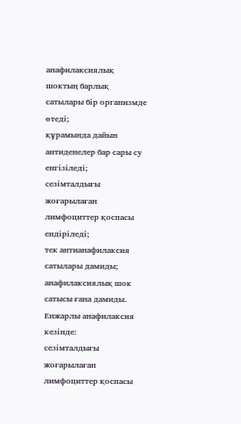анафилаксиялық шоктың барлық сатылары бір организмде өтеді;
құрамында дайын антиденелер бар сары су енгізіледі;
сезімталдығы жоғарылаған лимфоциттер қоспасы ендіріледі;
тек антианафилаксия сатылары дамиды;
анафилаксиялық шок сатысы ғана дамиды.
Енжарлы анафилаксия кезінде:
сезімталдығы жоғарылаған лимфоциттер қоспасы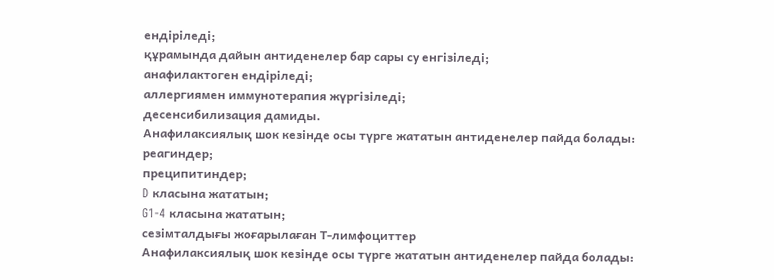ендіріледі;
құрамында дайын антиденелер бар сары су енгізіледі;
анафилактоген ендіріледі;
аллергиямен иммунотерапия жүргізіледі;
десенсибилизация дамиды.
Анафилаксиялық шок кезінде осы түрге жататын антиденелер пайда болады:
реагиндер;
преципитиндер;
D класына жататын;
G1-4 класына жататын;
сезімталдығы жоғарылаған Т-лимфоциттер
Анафилаксиялық шок кезінде осы түрге жататын антиденелер пайда болады: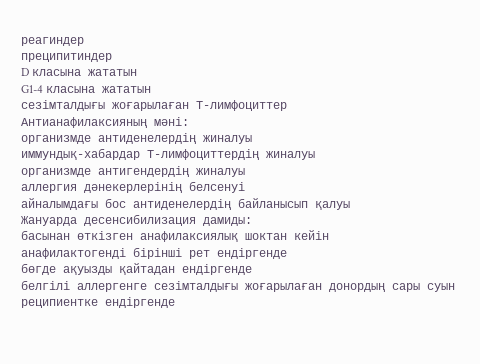реагиндер
преципитиндер
D класына жататын
G1-4 класына жататын
сезімталдығы жоғарылаған Т-лимфоциттер
Антианафилаксияның мәні:
организмде антиденелердің жиналуы
иммундық-хабардар Т-лимфоциттердің жиналуы
организмде антигендердің жиналуы
аллергия дәнекерлерінің белсенуі
айналымдағы бос антиденелердің байланысып қалуы
Жануарда десенсибилизация дамиды:
басынан өткізген анафилаксиялық шоктан кейін
анафилактогенді бірінші рет ендіргенде
бөгде ақуызды қайтадан ендіргенде
белгілі аллергенге сезімталдығы жоғарылаған донордың сары суын реципиентке ендіргенде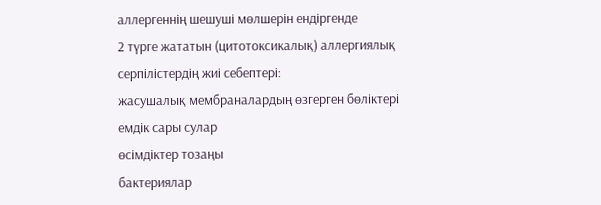аллергеннің шешуші мөлшерін ендіргенде
2 түрге жататын (цитотоксикалық) аллергиялық серпілістердің жиі себептері:
жасушалық мембраналардың өзгерген бөліктері
емдік сары сулар
өсімдіктер тозаңы
бактериялар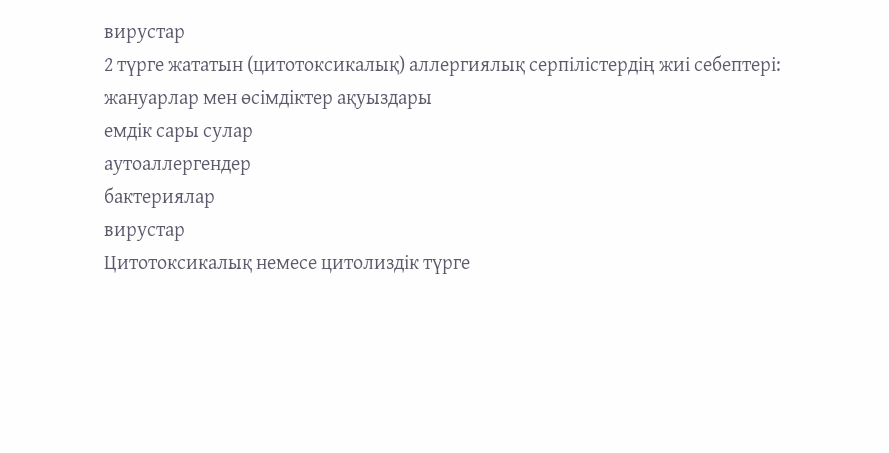вирустар
2 түрге жататын (цитотоксикалық) аллергиялық серпілістердің жиі себептері:
жануарлар мен өсімдіктер ақуыздары
емдік сары сулар
аутоаллергендер
бактериялар
вирустар
Цитотоксикалық немесе цитолиздік түрге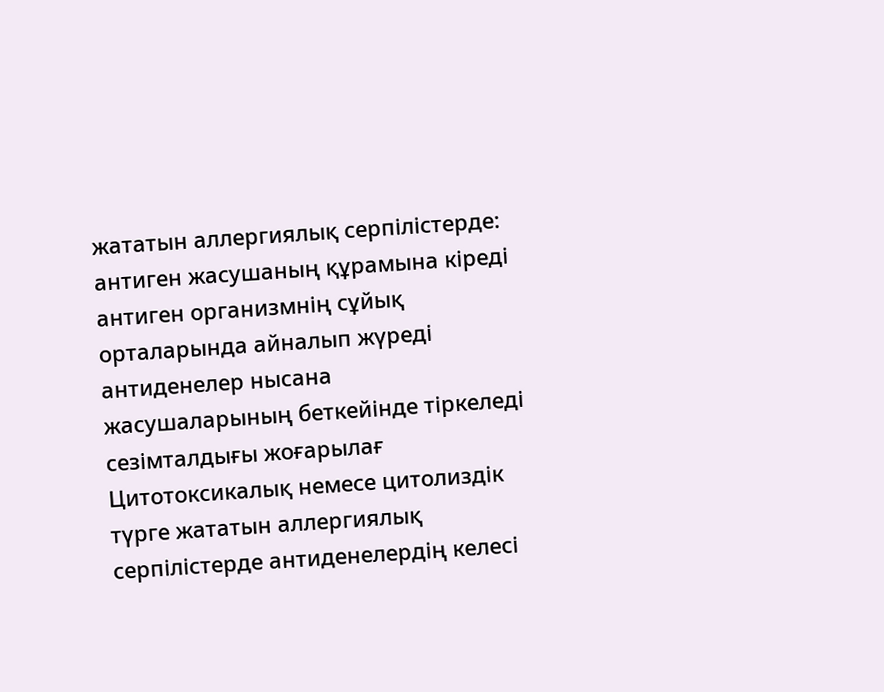жататын аллергиялық серпілістерде:
антиген жасушаның құрамына кіреді
антиген организмнің сұйық орталарында айналып жүреді
антиденелер нысана жасушаларының беткейінде тіркеледі
сезімталдығы жоғарылағ
Цитотоксикалық немесе цитолиздік түрге жататын аллергиялық серпілістерде антиденелердің келесі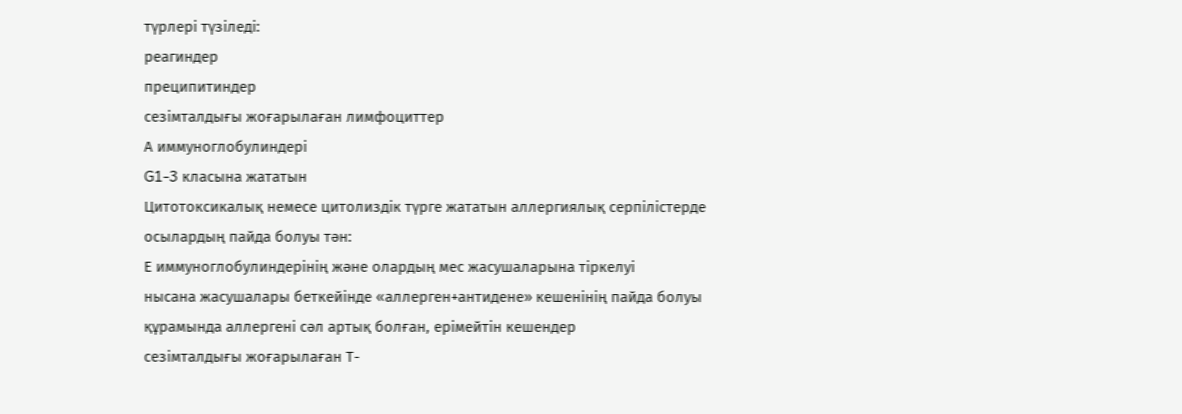түрлері түзіледі:
реагиндер
преципитиндер
сезімталдығы жоғарылаған лимфоциттер
А иммуноглобулиндері
G1-3 класына жататын
Цитотоксикалық немесе цитолиздік түрге жататын аллергиялық серпілістерде осылардың пайда болуы тән:
Е иммуноглобулиндерінің және олардың мес жасушаларына тіркелуі
нысана жасушалары беткейінде «аллерген+антидене» кешенінің пайда болуы
құрамында аллергені сәл артық болған, ерімейтін кешендер
сезімталдығы жоғарылаған Т-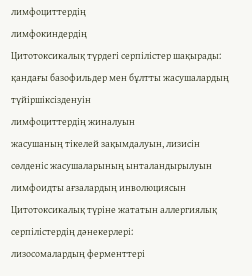лимфоциттердің
лимфокиндердің
Цитотоксикалық түрдегі серпілістер шақырады:
қандағы базофильдер мен бұлтты жасушалардың түйіршіксізденуін
лимфоциттердің жиналуын
жасушаның тікелей зақымдалуын, лизисін
сөлденіс жасушаларының ынталандырылуын
лимфоидты ағзалардың инволюциясын
Цитотоксикалық түріне жататын аллергиялық серпілістердің дәнекерлері:
лизосомалардың ферменттері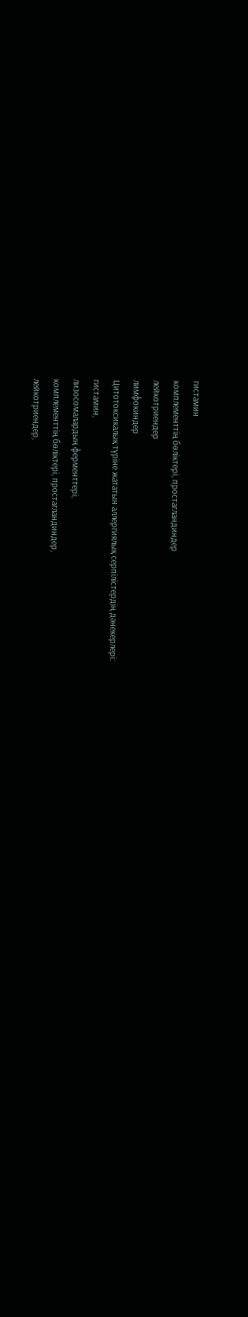гистамин
комплементтің бөліктері, простагландиндер
лейкотриендер
лимфокиндер
Цитотоксикалық түріне жататын аллергиялық серпілістердің дәнекерлері:
гистамин,
лизосомалардың ферменттері,
комплементтің бөліктері, простагландиндер,
лейкотриендер,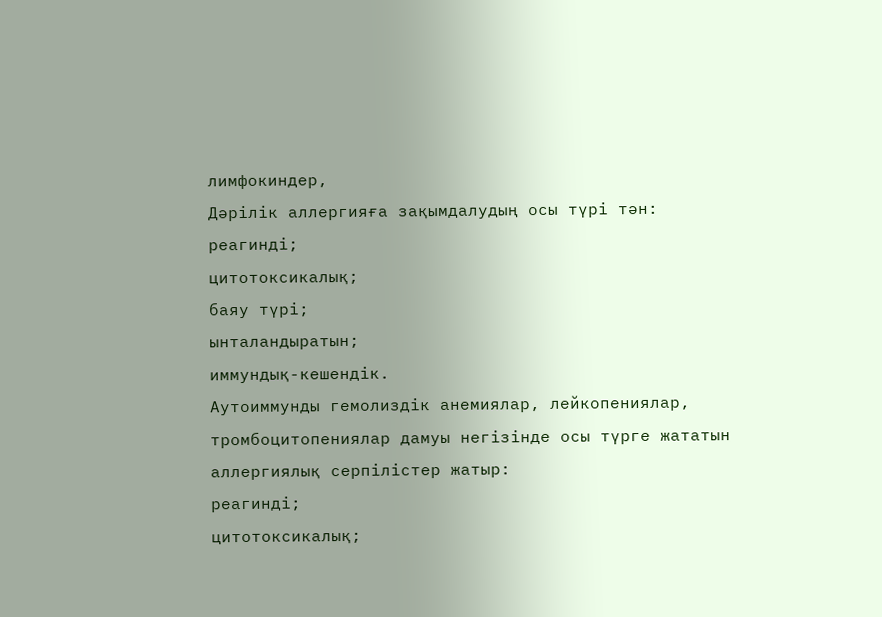лимфокиндер,
Дәрілік аллергияға зақымдалудың осы түрі тән:
реагинді;
цитотоксикалық;
баяу түрі;
ынталандыратын;
иммундық-кешендік.
Аутоиммунды гемолиздік анемиялар, лейкопениялар, тромбоцитопениялар дамуы негізінде осы түрге жататын аллергиялық серпілістер жатыр:
реагинді;
цитотоксикалық;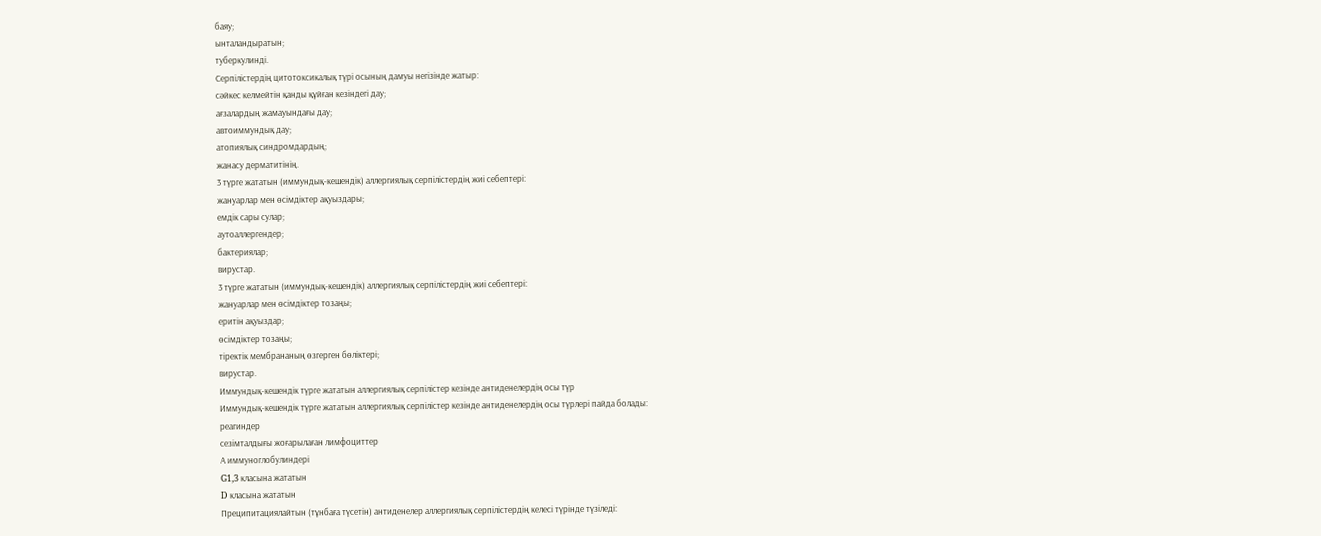баяу;
ынталандыратын;
туберкулинді.
Серпілістердің цитотоксикалық түрі осының дамуы негізінде жатыр:
сәйкес келмейтін қанды құйған кезіндегі дау;
ағзалардың жамауындағы дау;
автоиммундық дау;
атопиялық синдромдардың;
жанасу дерматитінің.
3 түрге жататын (иммундық-кешендік) аллергиялық серпілістердің жиі себептері:
жануарлар мен өсімдіктер ақуыздары;
емдік сары сулар;
аутоаллергендер;
бактериялар;
вирустар.
3 түрге жататын (иммундық-кешендік) аллергиялық серпілістердің жиі себептері:
жануарлар мен өсімдіктер тозаңы;
еритін ақуыздар;
өсімдіктер тозаңы;
тіректік мембрананың өзгерген бөліктері;
вирустар.
Иммундық-кешендік түрге жататын аллергиялық серпілістер кезінде антиденелердің осы түр
Иммундық-кешендік түрге жататын аллергиялық серпілістер кезінде антиденелердің осы түрлері пайда болады:
реагиндер
сезімталдығы жоғарылаған лимфоциттер
А иммуноглобулиндері
G1,3 класына жататын
D класына жататын
Преципитациялайтын (тұнбаға түсетін) антиденелер аллергиялық серпілістердің келесі түрінде түзіледі: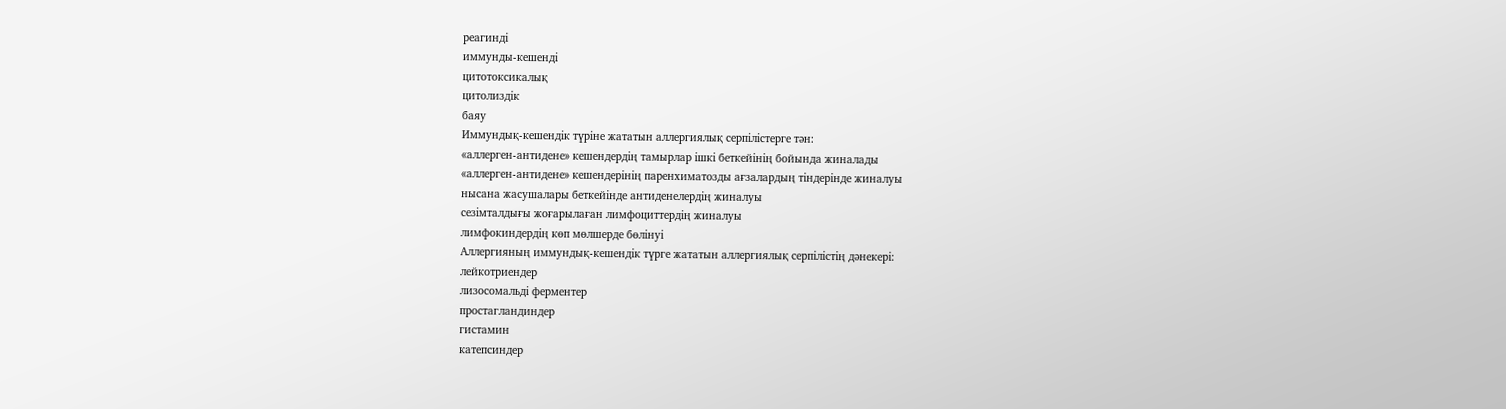реагинді
иммунды-кешенді
цитотоксикалық
цитолиздік
баяу
Иммундық-кешендік түріне жататын аллергиялық серпілістерге тән:
«аллерген-антидене» кешендердің тамырлар ішкі беткейінің бойында жиналады
«аллерген-антидене» кешендерінің паренхиматозды ағзалардың тіндерінде жиналуы
нысана жасушалары беткейінде антиденелердің жиналуы
сезімталдығы жоғарылаған лимфоциттердің жиналуы
лимфокиндердің көп мөлшерде бөлінуі
Аллергияның иммундық-кешендік түрге жататын аллергиялық серпілістің дәнекері:
лейкотриендер
лизосомальді ферментер
простагландиндер
гистамин
катепсиндер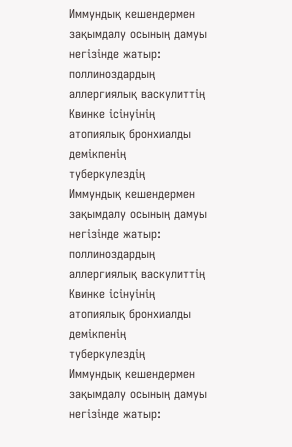Иммундық кешендермен зақымдалу осының дамуы негізінде жатыр:
поллиноздардың
аллергиялық васкулиттің
Квинке ісінуінің
атопиялық бронхиалды демікпенің
туберкулездің
Иммундық кешендермен зақымдалу осының дамуы негізінде жатыр:
поллиноздардың
аллергиялық васкулиттің
Квинке ісінуінің
атопиялық бронхиалды демікпенің
туберкулездің
Иммундық кешендермен зақымдалу осының дамуы негізінде жатыр: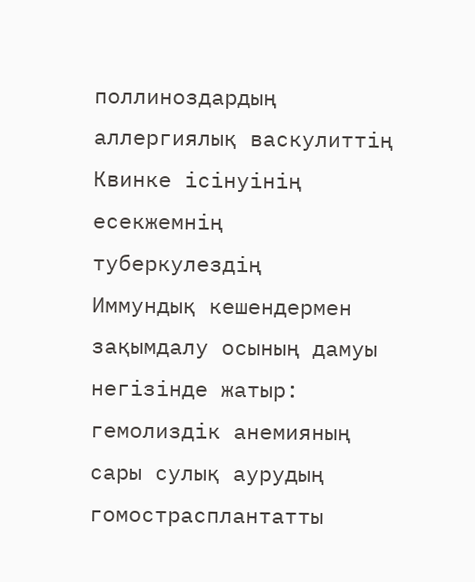поллиноздардың
аллергиялық васкулиттің
Квинке ісінуінің
есекжемнің
туберкулездің
Иммундық кешендермен зақымдалу осының дамуы негізінде жатыр:
гемолиздік анемияның
сары сулық аурудың
гомострасплантатты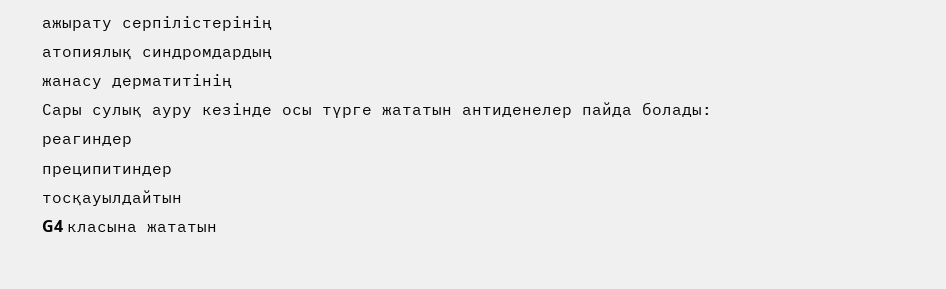ажырату серпілістерінің
атопиялық синдромдардың
жанасу дерматитінің
Сары сулық ауру кезінде осы түрге жататын антиденелер пайда болады:
реагиндер
преципитиндер
тосқауылдайтын
G4 класына жататын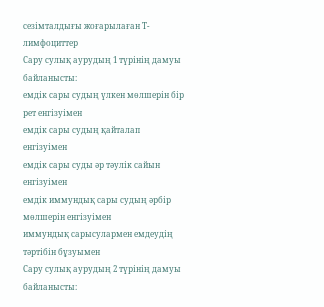сезімталдығы жоғарылаған Т-лимфоциттер
Сару сулық аурудың 1 түрінің дамуы байланысты:
емдік сары судың үлкен мөлшерін бір рет енгізуімен
емдік сары судың қайталап енгізуімен
емдік сары суды әр тәулік сайын енгізуімен
емдік иммундық сары судың әрбір мөлшерін енгізуімен
иммундық сарысулармен емдеудің тәртібін бұзуымен
Сару сулық аурудың 2 түрінің дамуы байланысты: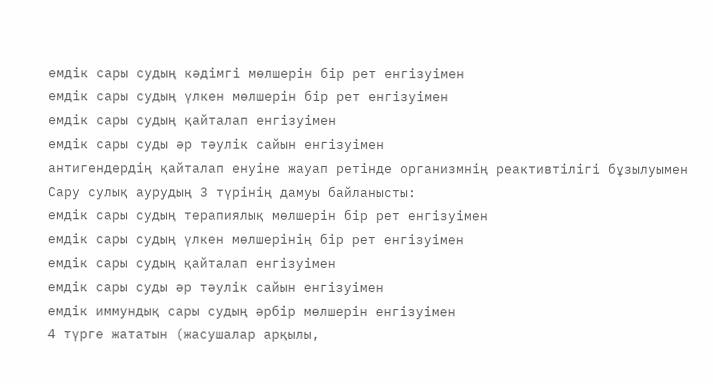емдік сары судың кәдімгі мөлшерін бір рет енгізуімен
емдік сары судың үлкен мөлшерін бір рет енгізуімен
емдік сары судың қайталап енгізуімен
емдік сары суды әр тәулік сайын енгізуімен
антигендердің қайталап енуіне жауап ретінде организмнің реактивтілігі бұзылуымен
Сару сулық аурудың 3 түрінің дамуы байланысты:
емдік сары судың терапиялық мөлшерін бір рет енгізуімен
емдік сары судың үлкен мөлшерінің бір рет енгізуімен
емдік сары судың қайталап енгізуімен
емдік сары суды әр тәулік сайын енгізуімен
емдік иммундық сары судың әрбір мөлшерін енгізуімен
4 түрге жататын (жасушалар арқылы,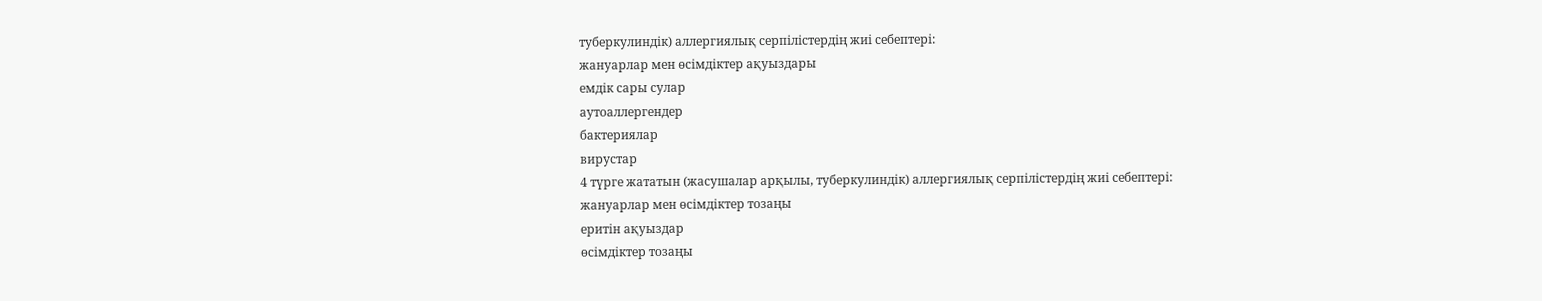туберкулиндік) аллергиялық серпілістердің жиі себептері:
жануарлар мен өсімдіктер ақуыздары
емдік сары сулар
аутоаллергендер
бактериялар
вирустар
4 түрге жататын (жасушалар арқылы, туберкулиндік) аллергиялық серпілістердің жиі себептері:
жануарлар мен өсімдіктер тозаңы
еритін ақуыздар
өсімдіктер тозаңы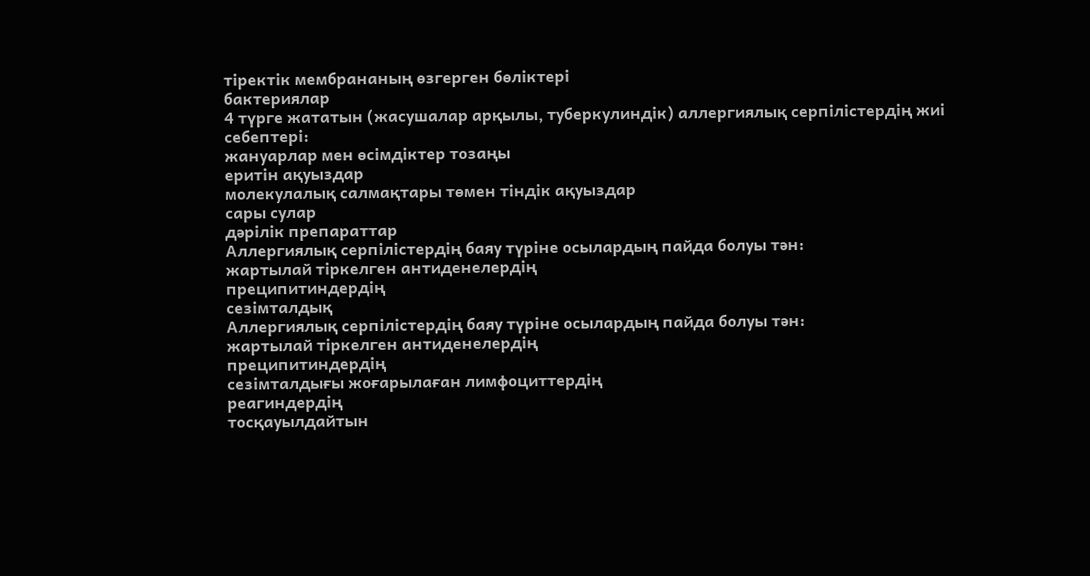тіректік мембрананың өзгерген бөліктері
бактериялар
4 түрге жататын (жасушалар арқылы, туберкулиндік) аллергиялық серпілістердің жиі себептері:
жануарлар мен өсімдіктер тозаңы
еритін ақуыздар
молекулалық салмақтары төмен тіндік ақуыздар
сары сулар
дәрілік препараттар
Аллергиялық серпілістердің баяу түріне осылардың пайда болуы тән:
жартылай тіркелген антиденелердің
преципитиндердің
сезімталдық
Аллергиялық серпілістердің баяу түріне осылардың пайда болуы тән:
жартылай тіркелген антиденелердің
преципитиндердің
сезімталдығы жоғарылаған лимфоциттердің
реагиндердің
тосқауылдайтын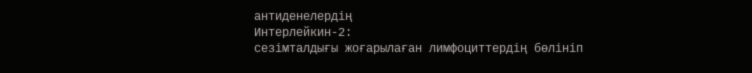антиденелердің
Интерлейкин-2:
сезімталдығы жоғарылаған лимфоциттердің бөлініп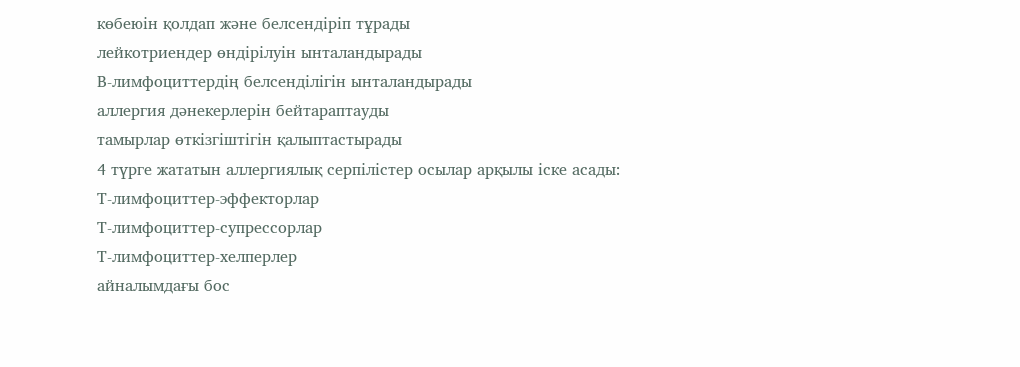көбеюін қолдап және белсендіріп тұрады
лейкотриендер өндірілуін ынталандырады
В-лимфоциттердің белсенділігін ынталандырады
аллергия дәнекерлерін бейтараптауды
тамырлар өткізгіштігін қалыптастырады
4 түрге жататын аллергиялық серпілістер осылар арқылы іске асады:
Т-лимфоциттер-эффекторлар
Т-лимфоциттер-супрессорлар
Т-лимфоциттер-хелперлер
айналымдағы бос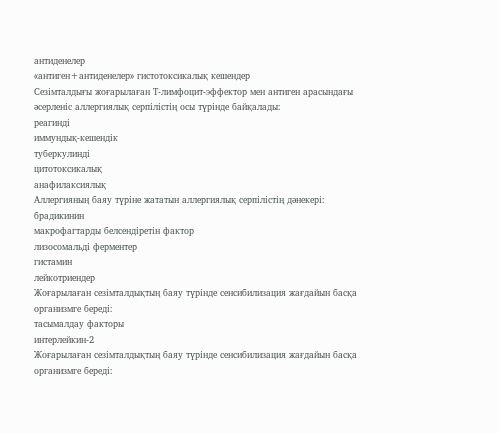антиденелер
«антиген+антиденелер» гистотоксикалық кешендер
Сезімталдығы жоғарылаған Т-лимфоцит-эффектор мен антиген арасындағы әсерленіс аллергиялық серпілістің осы түрінде байқалады:
реагинді
иммундық-кешендік
туберкулинді
цитотоксикалық
анафилаксиялық
Аллергияның баяу түріне жататын аллергиялық серпілістің дәнекері:
брадикинин
макрофагтарды белсендіретін фактор
лизосомальді ферментер
гистамин
лейкотриендер
Жоғарылаған сезімталдықтың баяу түрінде сенсибилизация жағдайын басқа организмге береді:
тасымалдау факторы
интерлейкин-2
Жоғарылаған сезімталдықтың баяу түрінде сенсибилизация жағдайын басқа организмге береді: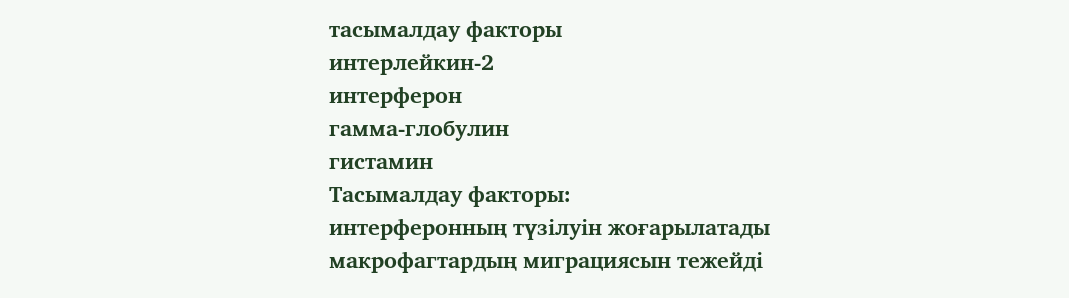тасымалдау факторы
интерлейкин-2
интерферон
гамма-глобулин
гистамин
Тасымалдау факторы:
интерферонның түзілуін жоғарылатады
макрофагтардың миграциясын тежейді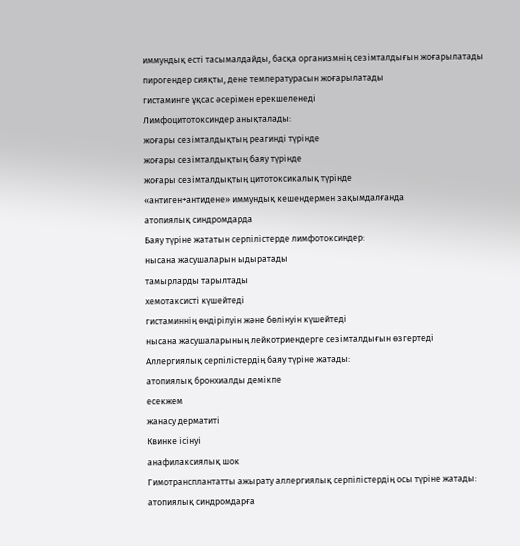иммундық есті тасымалдайды, басқа организмнің сезімталдығын жоғарылатады
пирогендер сияқты, дене температурасын жоғарылатады
гистаминге ұқсас әсерімен ерекшеленеді
Лимфоцитотоксиндер анықталады:
жоғары сезімталдықтың реагинді түрінде
жоғары сезімталдықтың баяу түрінде
жоғары сезімталдықтың цитотоксикалық түрінде
«антиген+антидене» иммундық кешендермен зақымдалғанда
атопиялық синдромдарда
Баяу түріне жататын серпілістерде лимфотоксиндер:
нысана жасушаларын ыдыратады
тамырларды тарылтады
хемотаксисті күшейтеді
гистаминнің өндірілуін және бөлінуін күшейтеді
нысана жасушаларының лейкотриендерге сезімталдығын өзгертеді
Аллергиялық серпілістердің баяу түріне жатады:
атопиялық бронхиалды демікпе
есекжем
жанасу дерматиті
Квинке ісінуі
анафилаксиялық шок
Гимотрансплантатты ажырату аллергиялық серпілістердің осы түріне жатады:
атопиялық синдромдарға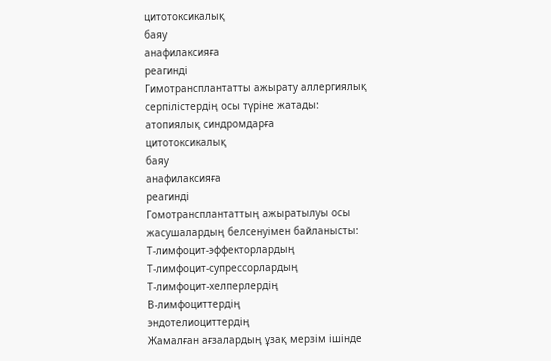цитотоксикалық
баяу
анафилаксияға
реагинді
Гимотрансплантатты ажырату аллергиялық серпілістердің осы түріне жатады:
атопиялық синдромдарға
цитотоксикалық
баяу
анафилаксияға
реагинді
Гомотрансплантаттың ажыратылуы осы жасушалардың белсенуімен байланысты:
Т-лимфоцит-эффекторлардың
Т-лимфоцит-супрессорлардың
Т-лимфоцит-хелперлердің
В-лимфоциттердің
эндотелиоциттердің
Жамалған ағзалардың ұзақ мерзім ішінде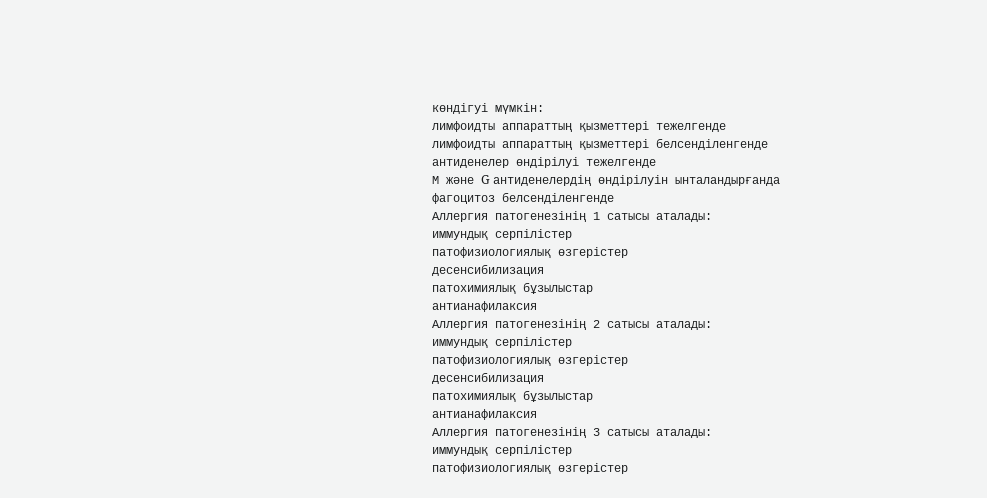көндігуі мүмкін:
лимфоидты аппараттың қызметтері тежелгенде
лимфоидты аппараттың қызметтері белсенділенгенде
антиденелер өндірілуі тежелгенде
М және G антиденелердің өндірілуін ынталандырғанда
фагоцитоз белсенділенгенде
Аллергия патогенезінің 1 сатысы аталады:
иммундық серпілістер
патофизиологиялық өзгерістер
десенсибилизация
патохимиялық бұзылыстар
антианафилаксия
Аллергия патогенезінің 2 сатысы аталады:
иммундық серпілістер
патофизиологиялық өзгерістер
десенсибилизация
патохимиялық бұзылыстар
антианафилаксия
Аллергия патогенезінің 3 сатысы аталады:
иммундық серпілістер
патофизиологиялық өзгерістер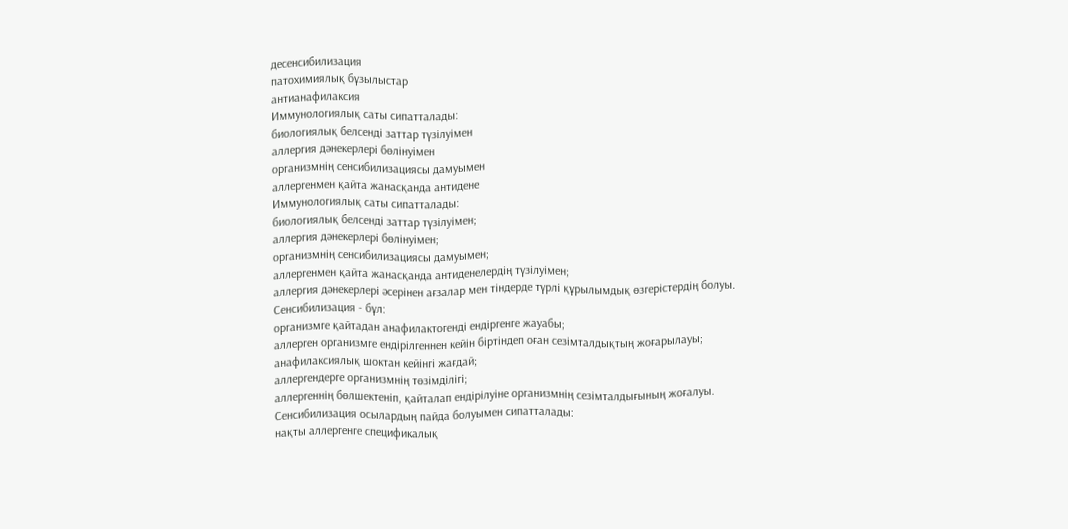десенсибилизация
патохимиялық бұзылыстар
антианафилаксия
Иммунологиялық саты сипатталады:
биологиялық белсенді заттар түзілуімен
аллергия дәнекерлері бөлінуімен
организмнің сенсибилизациясы дамуымен
аллергенмен қайта жанасқанда антидене
Иммунологиялық саты сипатталады:
биологиялық белсенді заттар түзілуімен;
аллергия дәнекерлері бөлінуімен;
организмнің сенсибилизациясы дамуымен;
аллергенмен қайта жанасқанда антиденелердің түзілуімен;
аллергия дәнекерлері әсерінен ағзалар мен тіндерде түрлі құрылымдық өзгерістердің болуы.
Сенсибилизация - бұл:
организмге қайтадан анафилактогенді ендіргенге жауабы;
аллерген организмге ендірілгеннен кейін біртіндеп оған сезімталдықтың жоғарылауы;
анафилаксиялық шоктан кейінгі жағдай;
аллергендерге организмнің төзімділігі;
аллергеннің бөлшектеніп, қайталап ендірілуіне организмнің сезімталдығының жоғалуы.
Сенсибилизация осылардың пайда болуымен сипатталады:
нақты аллергенге спецификалық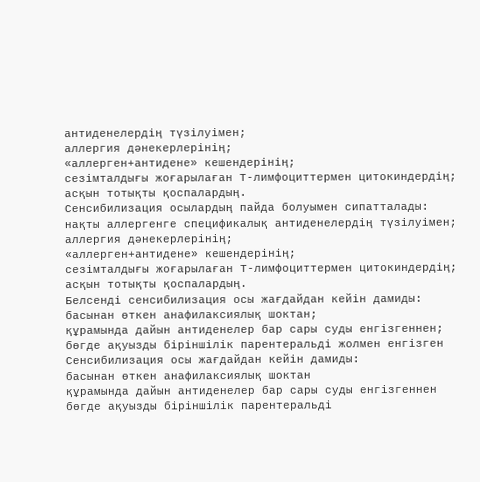антиденелердің түзілуімен;
аллергия дәнекерлерінің;
«аллерген+антидене» кешендерінің;
сезімталдығы жоғарылаған Т-лимфоциттермен цитокиндердің;
асқын тотықты қоспалардың.
Сенсибилизация осылардың пайда болуымен сипатталады:
нақты аллергенге спецификалық антиденелердің түзілуімен;
аллергия дәнекерлерінің;
«аллерген+антидене» кешендерінің;
сезімталдығы жоғарылаған Т-лимфоциттермен цитокиндердің;
асқын тотықты қоспалардың.
Белсенді сенсибилизация осы жағдайдан кейін дамиды:
басынан өткен анафилаксиялық шоктан;
құрамында дайын антиденелер бар сары суды енгізгеннен;
бөгде ақуызды біріншілік парентеральді жолмен енгізген
Сенсибилизация осы жағдайдан кейін дамиды:
басынан өткен анафилаксиялық шоктан
құрамында дайын антиденелер бар сары суды енгізгеннен
бөгде ақуызды біріншілік парентеральді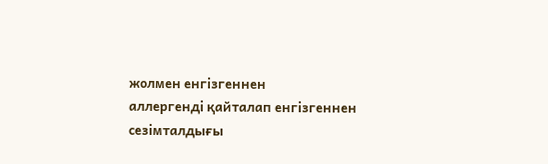жолмен енгізгеннен
аллергенді қайталап енгізгеннен
сезімталдығы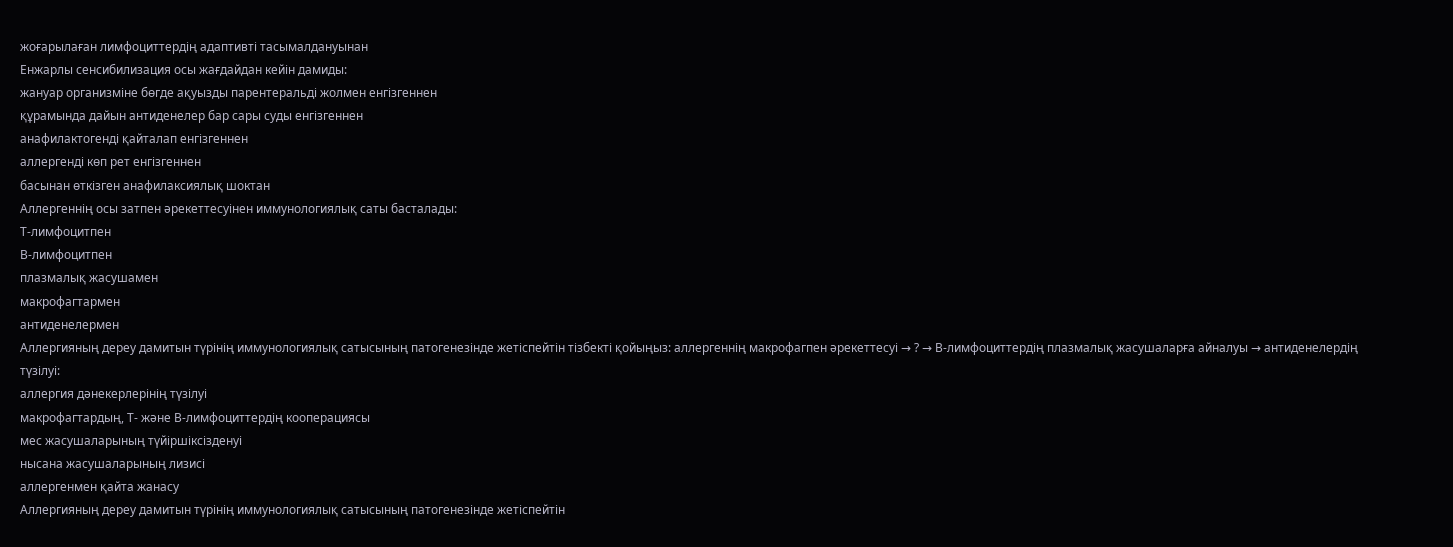жоғарылаған лимфоциттердің адаптивті тасымалдануынан
Енжарлы сенсибилизация осы жағдайдан кейін дамиды:
жануар организміне бөгде ақуызды парентеральді жолмен енгізгеннен
құрамында дайын антиденелер бар сары суды енгізгеннен
анафилактогенді қайталап енгізгеннен
аллергенді көп рет енгізгеннен
басынан өткізген анафилаксиялық шоктан
Аллергеннің осы затпен әрекеттесуінен иммунологиялық саты басталады:
Т-лимфоцитпен
В-лимфоцитпен
плазмалық жасушамен
макрофагтармен
антиденелермен
Аллергияның дереу дамитын түрінің иммунологиялық сатысының патогенезінде жетіспейтін тізбекті қойыңыз: аллергеннің макрофагпен әрекеттесуі → ? → В-лимфоциттердің плазмалық жасушаларға айналуы → антиденелердің түзілуі:
аллергия дәнекерлерінің түзілуі
макрофагтардың, Т- және В-лимфоциттердің кооперациясы
мес жасушаларының түйіршіксізденуі
нысана жасушаларының лизисі
аллергенмен қайта жанасу
Аллергияның дереу дамитын түрінің иммунологиялық сатысының патогенезінде жетіспейтін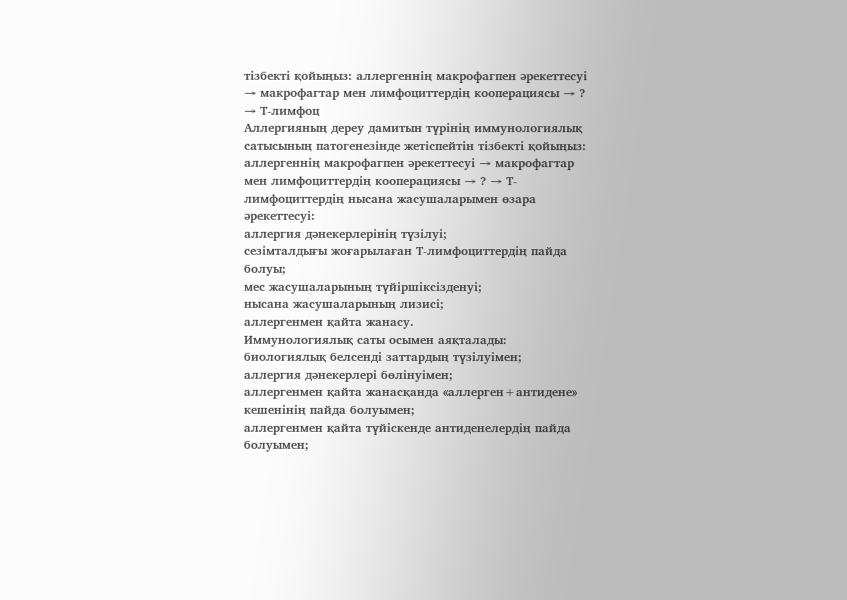тізбекті қойыңыз: аллергеннің макрофагпен әрекеттесуі → макрофагтар мен лимфоциттердің кооперациясы → ? → Т-лимфоц
Аллергияның дереу дамитын түрінің иммунологиялық сатысының патогенезінде жетіспейтін тізбекті қойыңыз: аллергеннің макрофагпен әрекеттесуі → макрофагтар мен лимфоциттердің кооперациясы → ? → Т-лимфоциттердің нысана жасушаларымен өзара әрекеттесуі:
аллергия дәнекерлерінің түзілуі;
сезімталдығы жоғарылаған Т-лимфоциттердің пайда болуы;
мес жасушаларының түйіршіксізденуі;
нысана жасушаларының лизисі;
аллергенмен қайта жанасу.
Иммунологиялық саты осымен аяқталады:
биологиялық белсенді заттардың түзілуімен;
аллергия дәнекерлері бөлінуімен;
аллергенмен қайта жанасқанда «аллерген+антидене» кешенінің пайда болуымен;
аллергенмен қайта түйіскенде антиденелердің пайда болуымен;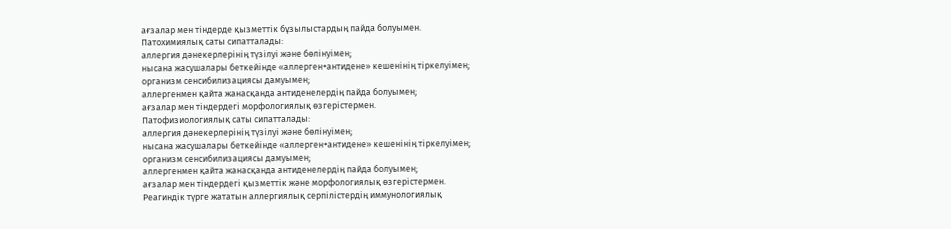ағзалар мен тіндерде қызметтік бұзылыстардың пайда болуымен.
Патохимиялық саты сипатталады:
аллергия дәнекерлерінің түзілуі және бөлінуімен;
нысана жасушалары беткейінде «аллерген+антидене» кешенінің тіркелуімен;
организм сенсибилизациясы дамуымен;
аллергенмен қайта жанасқанда антиденелердің пайда болуымен;
ағзалар мен тіндердегі морфологиялық өзгерістермен.
Патофизиологиялық саты сипатталады:
аллергия дәнекерлерінің түзілуі және бөлінуімен;
нысана жасушалары беткейінде «аллерген+антидене» кешенінің тіркелуімен;
организм сенсибилизациясы дамуымен;
аллергенмен қайта жанасқанда антиденелердің пайда болуымен;
ағзалар мен тіндердегі қызметтік және морфологиялық өзгерістермен.
Реагиндік түрге жататын аллергиялық серпілістердің иммунологиялық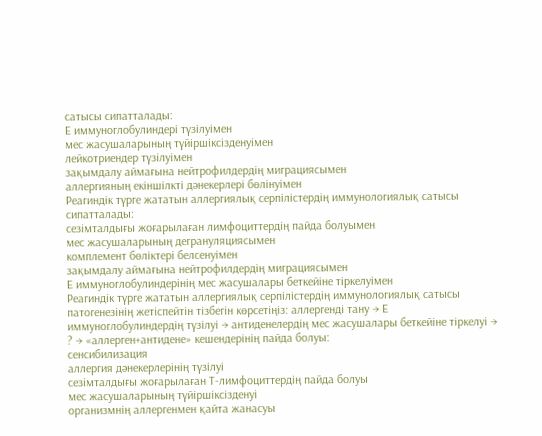сатысы сипатталады:
Е иммуноглобулиндері түзілуімен
мес жасушаларының түйіршіксізденуімен
лейкотриендер түзілуімен
зақымдалу аймағына нейтрофилдердің миграциясымен
аллергияның екіншілкті дәнекерлері бөлінуімен
Реагиндік түрге жататын аллергиялық серпілістердің иммунологиялық сатысы сипатталады:
сезімталдығы жоғарылаған лимфоциттердің пайда болуымен
мес жасушаларының дегрануляциясымен
комплемент бөліктері белсенуімен
зақымдалу аймағына нейтрофилдердің миграциясымен
Е иммуноглобулиндерінің мес жасушалары беткейіне тіркелуімен
Реагиндік түрге жататын аллергиялық серпілістердің иммунологиялық сатысы патогенезінің жетіспейтін тізбегін көрсетіңіз: аллергенді тану → Е иммуноглобулиндердің түзілуі → антиденелердің мес жасушалары беткейіне тіркелуі → ? → «аллерген+антидене» кешендерінің пайда болуы:
сенсибилизация
аллергия дәнекерлерінің түзілуі
сезімталдығы жоғарылаған Т-лимфоциттердің пайда болуы
мес жасушаларының түйіршіксізденуі
организмнің аллергенмен қайта жанасуы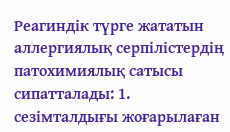Реагиндік түрге жататын аллергиялық серпілістердің патохимиялық сатысы сипатталады: 1. сезімталдығы жоғарылаған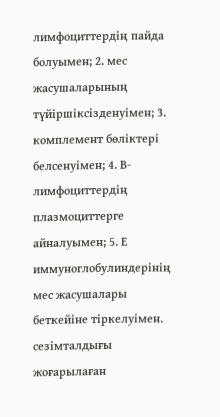лимфоциттердің пайда болуымен; 2. мес жасушаларының түйіршіксізденуімен; 3. комплемент бөліктері белсенуімен; 4. В-лимфоциттердің плазмоциттерге айналуымен; 5. Е иммуноглобулиндерінің мес жасушалары беткейіне тіркелуімен.
сезімталдығы жоғарылаған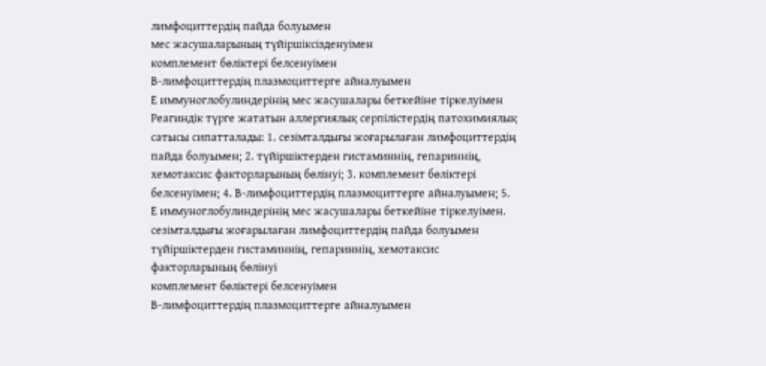лимфоциттердің пайда болуымен
мес жасушаларының түйіршіксізденуімен
комплемент бөліктері белсенуімен
В-лимфоциттердің плазмоциттерге айналуымен
Е иммуноглобулиндерінің мес жасушалары беткейіне тіркелуімен
Реагиндік түрге жататын аллергиялық серпілістердің патохимиялық сатысы сипатталады: 1. сезімталдығы жоғарылаған лимфоциттердің пайда болуымен; 2. түйіршіктерден гистаминнің, гепариннің, хемотаксис факторларының бөлінуі; 3. комплемент бөліктері белсенуімен; 4. В-лимфоциттердің плазмоциттерге айналуымен; 5. Е иммуноглобулиндерінің мес жасушалары беткейіне тіркелуімен.
сезімталдығы жоғарылаған лимфоциттердің пайда болуымен
түйіршіктерден гистаминнің, гепариннің, хемотаксис факторларының бөлінуі
комплемент бөліктері белсенуімен
В-лимфоциттердің плазмоциттерге айналуымен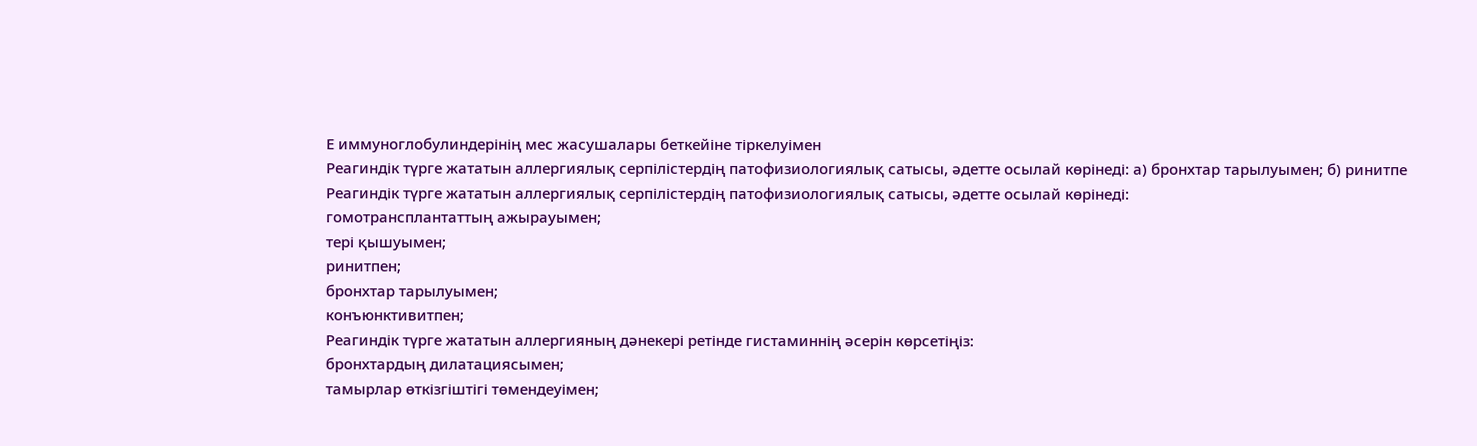Е иммуноглобулиндерінің мес жасушалары беткейіне тіркелуімен
Реагиндік түрге жататын аллергиялық серпілістердің патофизиологиялық сатысы, әдетте осылай көрінеді: а) бронхтар тарылуымен; б) ринитпе
Реагиндік түрге жататын аллергиялық серпілістердің патофизиологиялық сатысы, әдетте осылай көрінеді:
гомотрансплантаттың ажырауымен;
тері қышуымен;
ринитпен;
бронхтар тарылуымен;
конъюнктивитпен;
Реагиндік түрге жататын аллергияның дәнекері ретінде гистаминнің әсерін көрсетіңіз:
бронхтардың дилатациясымен;
тамырлар өткізгіштігі төмендеуімен;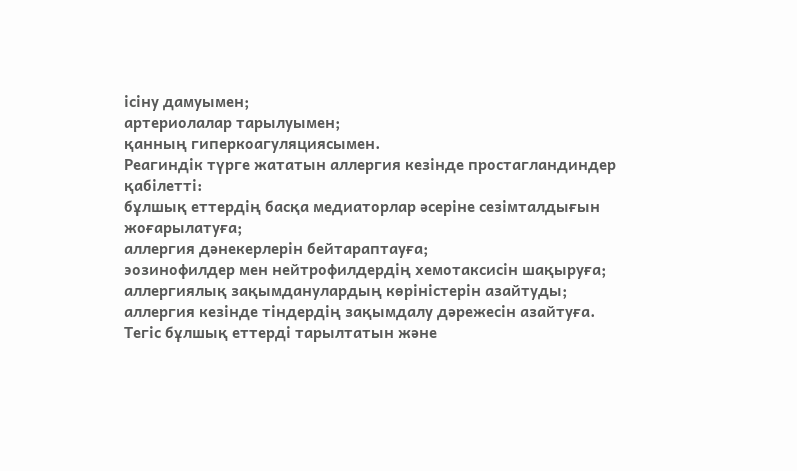ісіну дамуымен;
артериолалар тарылуымен;
қанның гиперкоагуляциясымен.
Реагиндік түрге жататын аллергия кезінде простагландиндер қабілетті:
бұлшық еттердің басқа медиаторлар әсеріне сезімталдығын жоғарылатуға;
аллергия дәнекерлерін бейтараптауға;
эозинофилдер мен нейтрофилдердің хемотаксисін шақыруға;
аллергиялық зақымданулардың көріністерін азайтуды;
аллергия кезінде тіндердің зақымдалу дәрежесін азайтуға.
Тегіс бұлшық еттерді тарылтатын және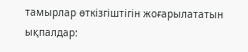тамырлар өткізгіштігін жоғарылататын ықпалдар: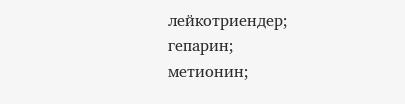лейкотриендер;
гепарин;
метионин;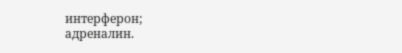интерферон;
адреналин.